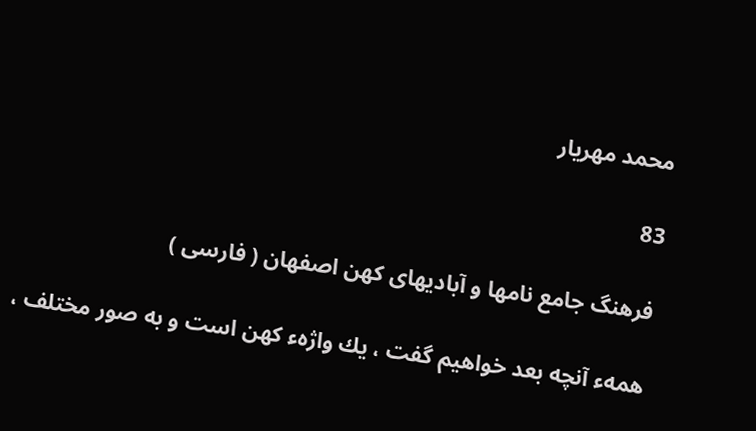محمد مهريار

83

فرهنگ جامع نامها و آباديهاى كهن اصفهان ( فارسى )

همهء آنچه بعد خواهيم گفت ، يك واژهء كهن است و به صور مختلف ،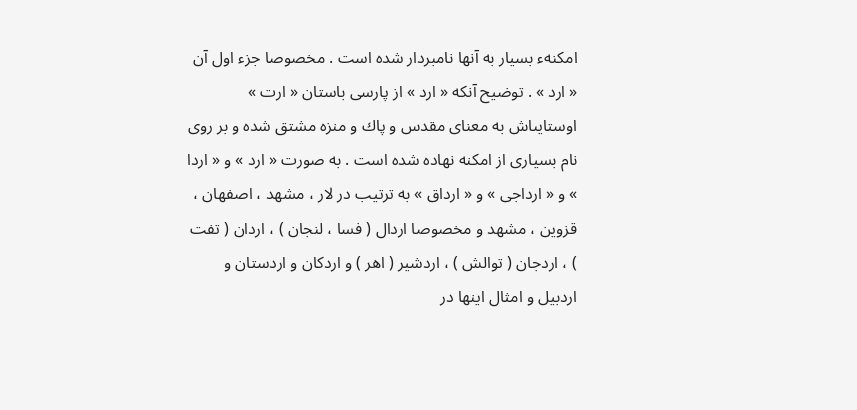امكنهء بسيار به آنها نامبردار شده است . مخصوصا جزء اول آن « ارد » . توضيح آنكه « ارد » از پارسى باستان « ارت » اوستايىاش به معناى مقدس و پاك و منزه مشتق شده و بر روى نام بسيارى از امكنه نهاده شده است . به صورت « ارد » و « اردا » و « ارداجى » و « ارداق » به ترتيب در لار ، مشهد ، اصفهان ، قزوين ، مشهد و مخصوصا اردال ( فسا ، لنجان ) ، اردان ( تفت ) ، اردجان ( توالش ) ، اردشير ( اهر ) و اردكان و اردستان و اردبيل و امثال اينها در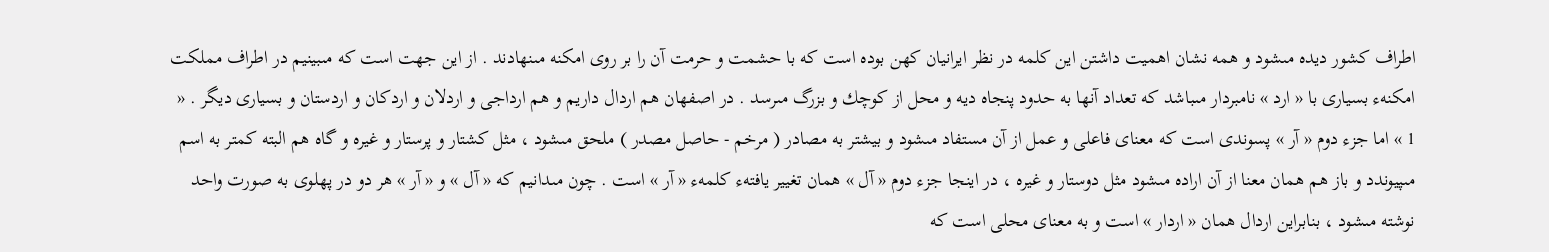اطراف كشور ديده مىشود و همه نشان اهميت داشتن اين كلمه در نظر ايرانيان كهن بوده است كه با حشمت و حرمت آن را بر روى امكنه مىنهادند . از اين جهت است كه مىبينيم در اطراف مملكت امكنهء بسيارى با « ارد » نامبردار مىباشد كه تعداد آنها به حدود پنجاه ديه و محل از كوچك و بزرگ مىرسد . در اصفهان هم اردال داريم و هم ارداجى و اردلان و اردكان و اردستان و بسيارى ديگر . « 1 » اما جزء دوم « آر » پسوندى است كه معناى فاعلى و عمل از آن مستفاد مىشود و بيشتر به مصادر ( مرخم - حاصل مصدر ) ملحق مىشود ، مثل كشتار و پرستار و غيره و گاه هم البته كمتر به اسم مىپيوندد و باز هم همان معنا از آن اراده مىشود مثل دوستار و غيره ، در اينجا جزء دوم « آل » همان تغيير يافتهء كلمهء « آر » است . چون مىدانيم كه « آل » و « آر » هر دو در پهلوى به صورت واحد نوشته مىشود ، بنابراين اردال همان « اردار » است و به معناى محلى است كه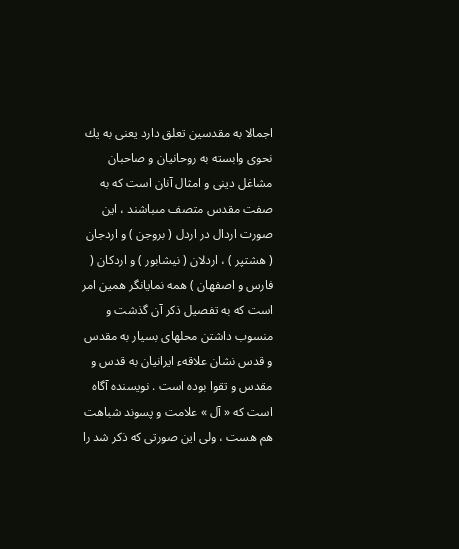اجمالا به مقدسين تعلق دارد يعنى به يك نحوى وابسته به روحانيان و صاحبان مشاغل دينى و امثال آنان است كه به صفت مقدس متصف مىباشند ، اين صورت اردال در اردل ( بروجن ) و اردجان ( هشتپر ) ، اردلان ( نيشابور ) و اردكان ( فارس و اصفهان ) همه نمايانگر همين امر است كه به تفصيل ذكر آن گذشت و منسوب داشتن محلهاى بسيار به مقدس و قدس نشان علاقهء ايرانيان به قدس و مقدس و تقوا بوده است . نويسنده آگاه است كه « آل » علامت و پسوند شباهت هم هست ، ولى اين صورتى كه ذكر شد را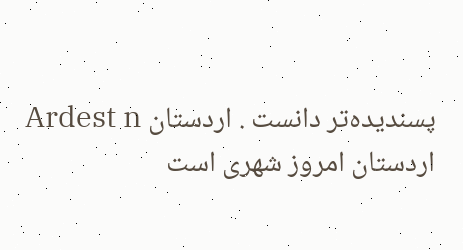پسنديده‌تر دانست . اردستان Ardest n اردستان امروز شهرى است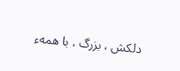دلكش ، بزرگ ، با همهء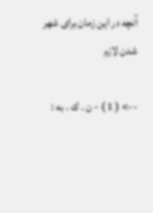آنچه در اين زمان براى شهر شدن لازم

--> ( 1 ) - ن . ك . به :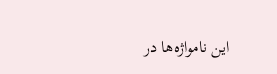اين نامواژه‌ها در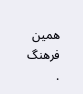همين فرهنگ .